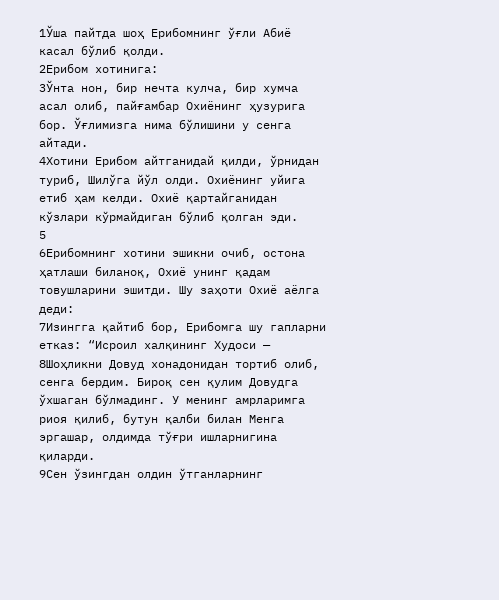1Ўша пайтда шоҳ Ерибомнинг ўғли Абиё касал бўлиб қолди.
2Ерибом хотинига:
3Ўнта нон, бир нечта кулча, бир хумча асал олиб, пайғамбар Охиёнинг ҳузурига бор. Ўғлимизга нима бўлишини у сенга айтади.
4Хотини Ерибом айтганидай қилди, ўрнидан туриб, Шилўга йўл олди. Охиёнинг уйига етиб ҳам келди. Охиё қартайганидан кўзлари кўрмайдиган бўлиб қолган эди.
5
6Ерибомнинг хотини эшикни очиб, остона ҳатлаши биланоқ, Охиё унинг қадам товушларини эшитди. Шу заҳоти Охиё аёлга деди:
7Изингга қайтиб бор, Ерибомга шу гапларни етказ: “Исроил халқининг Худоси —
8Шоҳликни Довуд хонадонидан тортиб олиб, сенга бердим. Бироқ сен қулим Довудга ўхшаган бўлмадинг. У менинг амрларимга риоя қилиб, бутун қалби билан Менга эргашар, олдимда тўғри ишларнигина қиларди.
9Сен ўзингдан олдин ўтганларнинг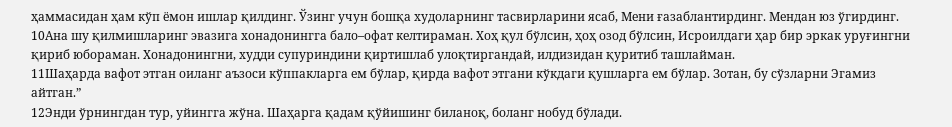ҳаммасидан ҳам кўп ёмон ишлар қилдинг. Ўзинг учун бошқа худоларнинг тасвирларини ясаб, Мени ғазаблантирдинг. Мендан юз ўгирдинг.
10Ана шу қилмишларинг эвазига хонадонингга бало–офат келтираман. Хоҳ қул бўлсин, ҳоҳ озод бўлсин, Исроилдаги ҳар бир эркак уруғингни қириб юбораман. Хонадонингни, худди супуриндини қиртишлаб улоқтиргандай, илдизидан қуритиб ташлайман.
11Шаҳарда вафот этган оиланг аъзоси кўппакларга ем бўлар, қирда вафот этгани кўкдаги қушларга ем бўлар. Зотан, бу сўзларни Эгамиз айтган.”
12Энди ўрнингдан тур, уйингга жўна. Шаҳарга қадам қўйишинг биланоқ, боланг нобуд бўлади.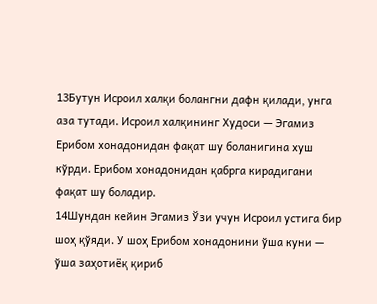13Бутун Исроил халқи болангни дафн қилади, унга аза тутади. Исроил халқининг Худоси — Эгамиз Ерибом хонадонидан фақат шу боланигина хуш кўрди. Ерибом хонадонидан қабрга кирадигани фақат шу боладир.
14Шундан кейин Эгамиз Ўзи учун Исроил устига бир шоҳ қўяди. У шоҳ Ерибом хонадонини ўша куни — ўша заҳотиёқ қириб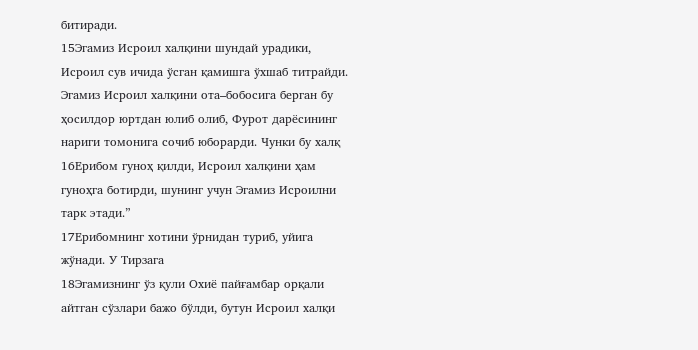битиради.
15Эгамиз Исроил халқини шундай урадики, Исроил сув ичида ўсган қамишга ўхшаб титрайди. Эгамиз Исроил халқини ота–бобосига берган бу ҳосилдор юртдан юлиб олиб, Фурот дарёсининг нариги томонига сочиб юборарди. Чунки бу халқ
16Ерибом гуноҳ қилди, Исроил халқини ҳам гуноҳга ботирди, шунинг учун Эгамиз Исроилни тарк этади.”
17Ерибомнинг хотини ўрнидан туриб, уйига жўнади. У Тирзага
18Эгамизнинг ўз қули Охиё пайғамбар орқали айтган сўзлари бажо бўлди, бутун Исроил халқи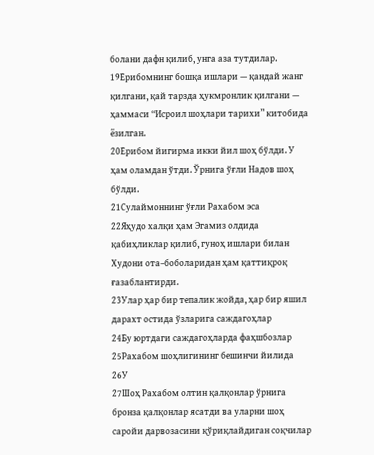болани дафн қилиб, унга аза тутдилар.
19Ерибомнинг бошқа ишлари — қандай жанг қилгани, қай тарзда ҳукмронлик қилгани — ҳаммаси “Исроил шоҳлари тарихи” китобида ёзилган.
20Ерибом йигирма икки йил шоҳ бўлди. У ҳам оламдан ўтди. Ўрнига ўғли Надов шоҳ бўлди.
21Сулаймоннинг ўғли Рахабом эса
22Яҳудо халқи ҳам Эгамиз олдида қабиҳликлар қилиб, гуноҳ ишлари билан Худони ота–боболаридан ҳам қаттиқроқ ғазаблантирди.
23Улар ҳар бир тепалик жойда, ҳар бир яшил дарахт остида ўзларига саждагоҳлар
24Бу юртдаги саждагоҳларда фаҳшбозлар
25Рахабом шоҳлигининг бешинчи йилида
26У
27Шоҳ Рахабом олтин қалқонлар ўрнига бронза қалқонлар ясатди ва уларни шоҳ саройи дарвозасини қўриқлайдиган соқчилар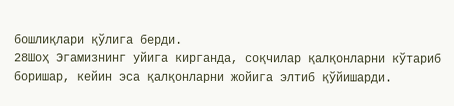бошлиқлари қўлига берди.
28Шоҳ Эгамизнинг уйига кирганда, соқчилар қалқонларни кўтариб боришар, кейин эса қалқонларни жойига элтиб қўйишарди.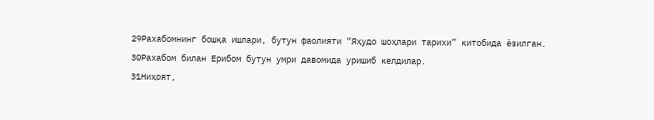29Рахабомнинг бошқа ишлари, бутун фаолияти “Яҳудо шоҳлари тарихи” китобида ёзилган.
30Рахабом билан Ерибом бутун умри давомида уришиб келдилар.
31Ниҳоят,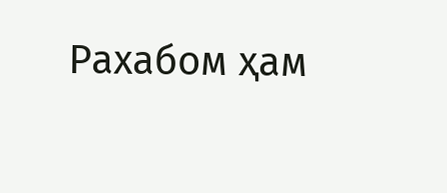Рахабом ҳам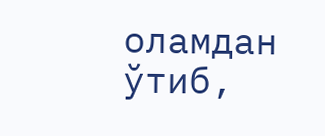оламдан ўтиб,